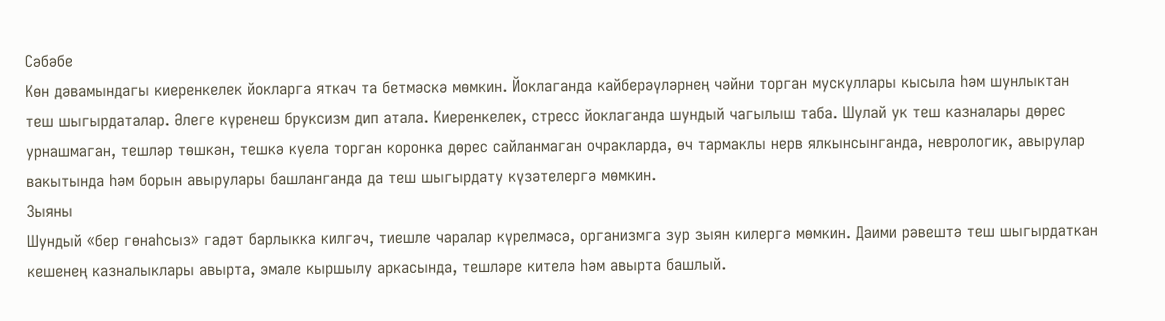Сәбәбе
Көн дәвамындагы киеренкелек йокларга яткач та бетмәскә мөмкин. Йоклаганда кайберәүләрнең чәйни торган мускуллары кысыла һәм шунлыктан теш шыгырдаталар. Әлеге күренеш бруксизм дип атала. Киеренкелек, стресс йоклаганда шундый чагылыш таба. Шулай ук теш казналары дөрес урнашмаган, тешләр төшкән, тешкә куела торган коронка дөрес сайланмаган очракларда, өч тармаклы нерв ялкынсынганда, неврологик, авырулар вакытында һәм борын авырулары башланганда да теш шыгырдату күзәтелергә мөмкин.
Зыяны
Шундый «бер гөнаһсыз» гадәт барлыкка килгәч, тиешле чаралар күрелмәсә, организмга зур зыян килергә мөмкин. Даими рәвештә теш шыгырдаткан кешенең казналыклары авырта, эмале кыршылу аркасында, тешләре кителә һәм авырта башлый.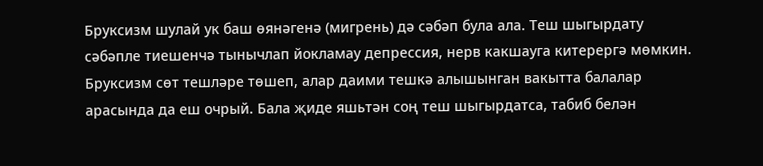Бруксизм шулай ук баш өянәгенә (мигрень) дә сәбәп була ала. Теш шыгырдату сәбәпле тиешенчә тынычлап йокламау депрессия, нерв какшауга китерергә мөмкин. Бруксизм сөт тешләре төшеп, алар даими тешкә алышынган вакытта балалар арасында да еш очрый. Бала җиде яшьтән соң теш шыгырдатса, табиб белән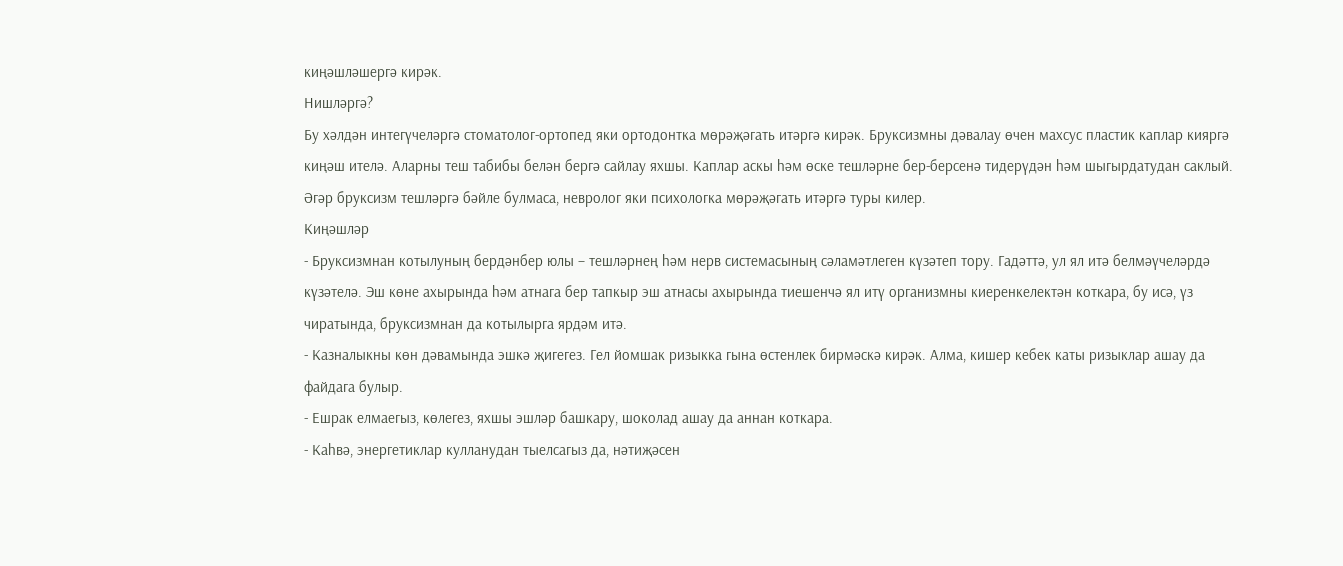киңәшләшергә кирәк.
Нишләргә?
Бу хәлдән интегүчеләргә стоматолог-ортопед яки ортодонтка мөрәҗәгать итәргә кирәк. Бруксизмны дәвалау өчен махсус пластик каплар кияргә киңәш ителә. Аларны теш табибы белән бергә сайлау яхшы. Каплар аскы һәм өске тешләрне бер-берсенә тидерүдән һәм шыгырдатудан саклый. Әгәр бруксизм тешләргә бәйле булмаса, невролог яки психологка мөрәҗәгать итәргә туры килер.
Киңәшләр
- Бруксизмнан котылуның бердәнбер юлы – тешләрнең һәм нерв системасының сәламәтлеген күзәтеп тору. Гадәттә, ул ял итә белмәүчеләрдә күзәтелә. Эш көне ахырында һәм атнага бер тапкыр эш атнасы ахырында тиешенчә ял итү организмны киеренкелектән коткара, бу исә, үз чиратында, бруксизмнан да котылырга ярдәм итә.
- Казналыкны көн дәвамында эшкә җигегез. Гел йомшак ризыкка гына өстенлек бирмәскә кирәк. Алма, кишер кебек каты ризыклар ашау да файдага булыр.
- Ешрак елмаегыз, көлегез, яхшы эшләр башкару, шоколад ашау да аннан коткара.
- Каһвә, энергетиклар кулланудан тыелсагыз да, нәтиҗәсен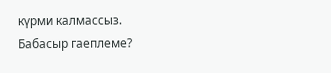күрми калмассыз.
Бабасыр гаеплеме?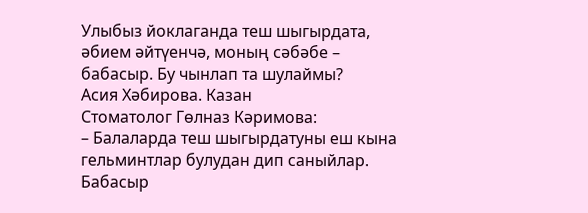Улыбыз йоклаганда теш шыгырдата, әбием әйтүенчә, моның сәбәбе – бабасыр. Бу чынлап та шулаймы?
Асия Хәбирова. Казан
Стоматолог Гөлназ Кәримова:
– Балаларда теш шыгырдатуны еш кына гельминтлар булудан дип саныйлар. Бабасыр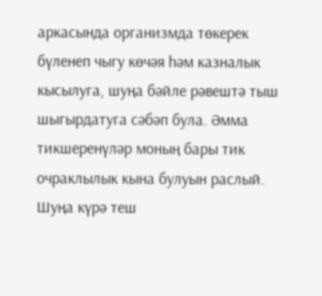аркасында организмда төкерек бүленеп чыгу көчәя һәм казналык кысылуга, шуңа бәйле рәвештә тыш шыгырдатуга сәбәп була. Әмма тикшеренүләр моның бары тик очраклылык кына булуын раслый. Шуңа күрә теш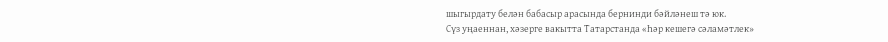шыгырдату белән бабасыр арасында бернинди бәйләнеш тә юк.
Сүз уңаеннан, хәзерге вакытта Татарстанда «Һәр кешегә сәламәтлек»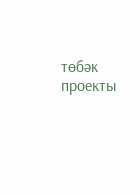төбәк проекты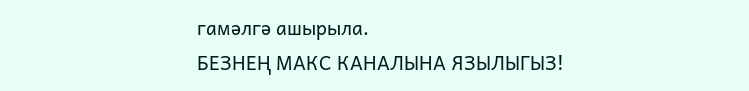гамәлгә ашырыла.
БЕЗНЕҢ МАКС КАНАЛЫНА ЯЗЫЛЫГЫЗ!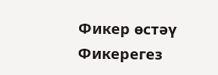Фикер өстәү
Фикерегез